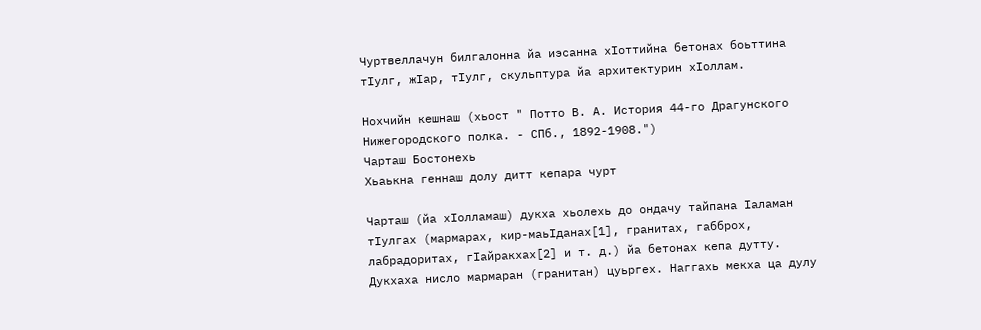Чуртвеллачун билгалонна йа иэсанна хӀоттийна бетонах боьттина тӀулг, жӀар, тӀулг, скульптура йа архитектурин хӀоллам.

Нохчийн кешнаш (хьост " Потто В. А. История 44-го Драгунского Нижегородского полка. - СПб., 1892-1908.")
Чарташ Бостонехь
Хьаькна геннаш долу дитт кепара чурт

Чарташ (йа хӀолламаш) дукха хьолехь до ондачу тайпана Ӏаламан тӀулгах (мармарах, кир-маьӀданах[1], гранитах, габброх, лабрадоритах, гӀайракхах[2] и т. д.) йа бетонах кепа дутту. Дукхаха нисло мармаран (гранитан) цуьргех. Наггахь мекха ца дулу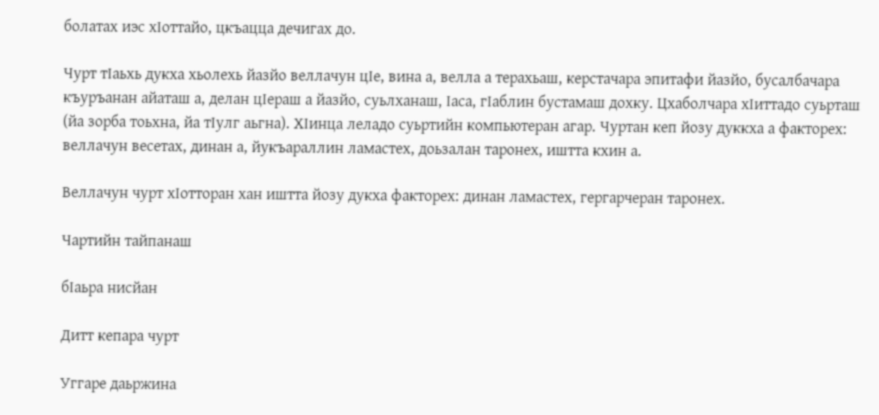болатах иэс хӀоттайо, цкъацца дечигах до.

Чурт тӀаьхь дукха хьолехь йазйо веллачун цӀе, вина а, велла а терахьаш, керстачара эпитафи йазйо, бусалбачара къуръанан айаташ а, делан цӀераш а йазйо, суьлханаш, Ӏаса, гӀаблин бустамаш дохку. Цхаболчара хӀиттадо суьрташ (йа зорба тоьхна, йа тӀулг аьгна). ХӀинца леладо суьртийн компьютеран агар. Чуртан кеп йозу дуккха а факторех: веллачун весетах, динан а, йукъараллин ламастех, доьзалан таронех, иштта кхин а.

Веллачун чурт хӀотторан хан иштта йозу дукха факторех: динан ламастех, гергарчеран таронех.

Чартийн тайпанаш

бӀаьра нисйан

Дитт кепара чурт

Уггаре даьржина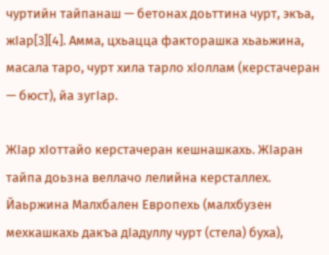чуртийн тайпанаш — бетонах доьттина чурт, экъа, жӀар[3][4]. Амма, цхьацца факторашка хьаьжина, масала таро, чурт хила тарло хӀоллам (керстачеран — бюст), йа зугӀар.

ЖӀар хӀоттайо керстачеран кешнашкахь. ЖӀаран тайпа доьзна веллачо лелийна керсталлех. Йаьржина Малхбален Европехь (малхбузен мехкашкахь дакъа дӀадуллу чурт (стела) буха),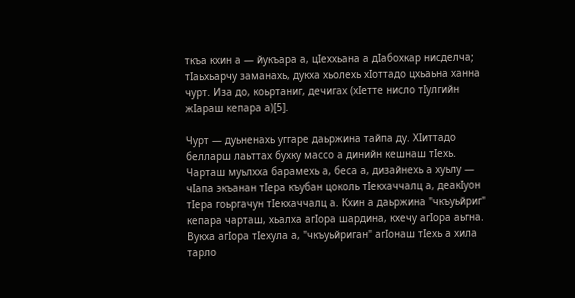ткъа кхин а — йукъара а, цӀеххьана а дӀабохкар нисделча; тӀаьхьарчу заманахь, дукха хьолехь хӀоттадо цхьаьна ханна чурт. Иза до, коьртаниг, дечигах (хӀетте нисло тӀулгийн жӀараш кепара а)[5].

Чурт — дуьненахь уггаре даьржина тайпа ду. ХӀиттадо белларш лаьттах бухку массо а динийн кешнаш тӀехь. Чарташ муьлхха барамехь а, беса а, дизайнехь а хуьлу — чӀапа экъанан тӀера къубан цоколь тӀекхаччалц а, деакӀуон тӀера гоьргачун тӀекхаччалц а. Кхин а даьржина "чкъуьйриг" кепара чарташ, хьалха агӀора шардина, кхечу агӀора аьгна. Вукха агӀора тӀехула а, "чкъуьйриган" агӀонаш тӀехь а хила тарло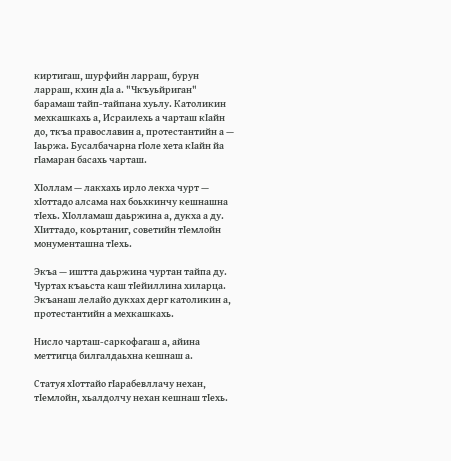киртигаш, шурфийн ларраш, бурун ларраш, кхин дӀа а. "Чкъуьйриган" барамаш тайп-тайпана хуьлу. Католикин мехкашкахь а, Исраилехь а чарташ кӀайн до, ткъа православин а, протестантийн а — Ӏаьржа. Бусалбачарна гӀоле хета кӀайн йа гӀамаран басахь чарташ.

ХӀоллам — лакхахь ирло лекха чурт — хӀоттадо алсама нах боьхкинчу кешнашна тӀехь. ХӀолламаш даьржина а, дукха а ду. ХӀиттадо, коьртаниг, советийн тӀемлойн монументашна тӀехь.

Экъа — иштта даьржина чуртан тайпа ду. Чуртах къаьста каш тӀейиллина хиларца. Экъанаш лелайо дукхах дерг католикин а, протестантийн а мехкашкахь.

Нисло чарташ-саркофагаш а, айина меттигца билгалдаьхна кешнаш а.

Статуя хӀоттайо гӀарабевллачу нехан, тӀемлойн, хьалдолчу нехан кешнаш тӀехь.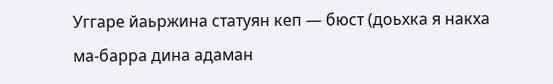Уггаре йаьржина статуян кеп — бюст (доьхка я накха ма-барра дина адаман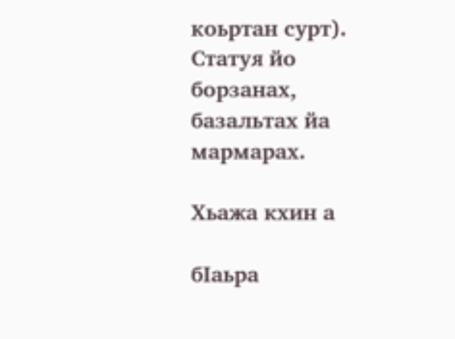коьртан сурт). Статуя йо борзанах, базальтах йа мармарах.

Хьажа кхин а

бӀаьра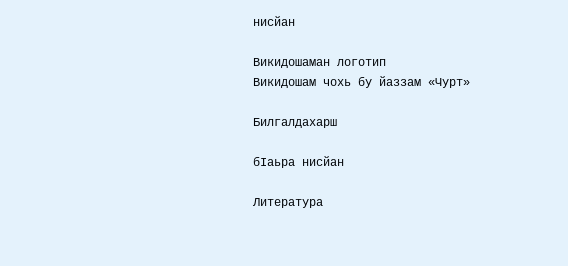нисйан

Викидошаман логотип
Викидошам чохь бу йаззам «Чурт»

Билгалдахарш

бӀаьра нисйан

Литература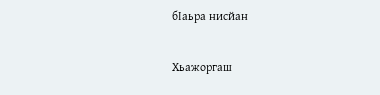бӀаьра нисйан

Хьажоргаш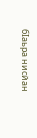бӀаьра нисйан